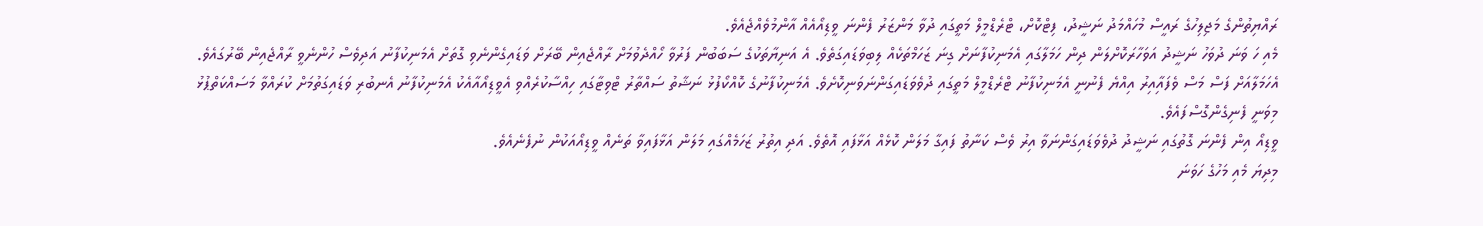ރައްޔިތުންގެ މަޖިލިހުގެ ރައީސް މުހައްމަދު ނަޝީދު، ފިޓްކޮށް، ޓްރެޑްމީލް މަތީގައި ދުވާ މަންޒަރު ފެންނަ ވީޑިއޯއެއް އާންމުވެއްޖެއެވެ.
މެއި ހަ ވަނަ ދުވަހު ނަޝީދު އަވަހާރަކޮށްލަން ދިން ހަމަލާގައި އެމަނިކުފާނަށް ގިނަ ޒަހަމްތަކެއް ލިބިވަޑައިގަތެވެ. އެ އަނިޔާތަކުގެ ސަބަބުން ފަރުވާ ހޯއްދެވުމަށް ރާއްޖެއިން ބޭރަށް ވަޑައިގެންނެވި ގޮތަށް އެމަނިކުފާނު އަދިވެސް ހުންނެވީ ރާއްޖެއިން ބޭރުގައެވެ.
އެހަމަލާއަށް ފަސް މަސް ވެފައިާއިރު އިއްޔެ ފެނުނީ އެމަނިކުފާނު ޓްރެޑްމީލް މަތީގައި ދުވެވަޑައިގަންނަވަނިކޮށެވެ. އެމަނިކުފާނުގެ ކޮއްކޯފުޅު ނަޝާތު ސައްތާރު ޓްވިޓާގައި ހިއްސާކުރެއްވި އެވީޑިއޯއާއެކު އެމަނިކުފާނު އެނބުރި ވަޑައިގަތުމަށް ކުރައްވާ މަސައްކަތްޕުޅު މިވަނީ ފެނިގެންގޮސްފައެވެ.
ވީޑިއޯ އިން ފެންނަ ގޮތުގައި ނަޝީދު ދުވެވަޑައިގަންނަވާ އިރު ވެސް ކަނާތު ފައިގާ މަލަން ކޮޅެއް އަޅާފައި އޮތެވެ. އަދި އިތުރު ޒަހަމެއްގައި މަލަން އަޅާފައިވާ ތަނެއް ވީޑިއޯއަކުން ނުފެނެއެވެ.
މިދިޔަ މެއި މަހުގެ ހަވަނަ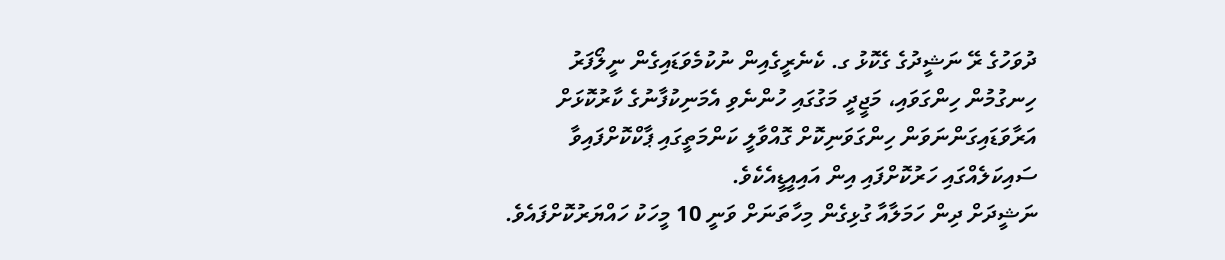ދުވަހުގެ ރޭ ނަޝީދުގެ ގެކޮޅު ގ. ކެނެރީގެއިން ނުކުމެވަޑައިގެން ނީލޯފަރު ހިނގުމުން ހިންގަވައި، މަޖީދީ މަގުގައި ހުންނެވި އެމަނިކުފާނުގެ ކާރުކޮޅަށް އަރާވަޑައިގަންނަވަން ހިންގަވަނިކޮށް ގޮއްވާލީ ކަންމަތީގައި ޕާކްކޮށްފައިވާ ސައިކަލެއްގައި ހަރުކޮށްފައި އިން އައިއީޑީއެކެވެ.
ނަޝީދަށް ދިން ހަމަލާއާ ގުޅިގެން މިހާތަނަށް ވަނީ 10 މީހަކު ހައްޔަރުކޮށްފައެވެ.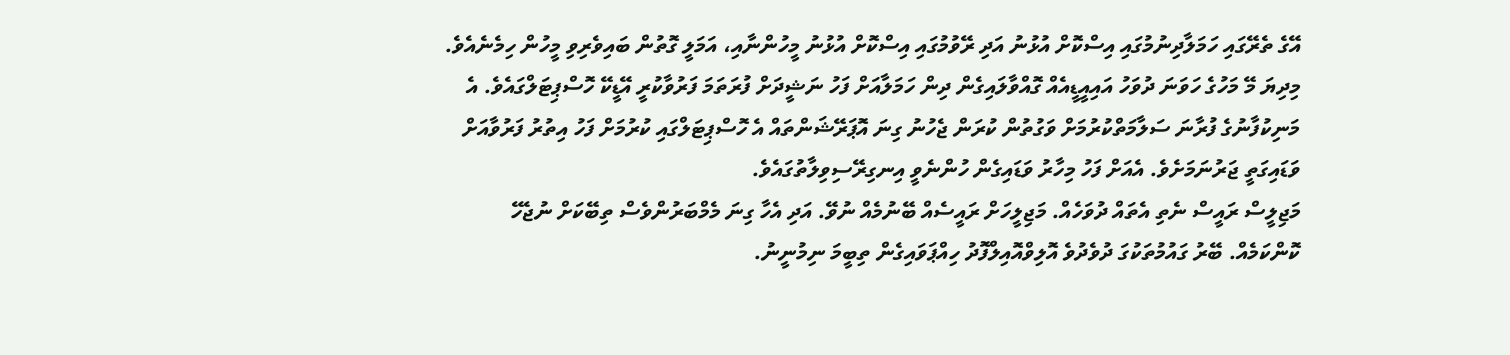އޭގެ ތެރޭގައި ހަމަލާދިނުމުގައި އިސްކޮށް އުޅުނު އަދި ރޭވުމުގައި އިސްކޮށް އުޅުނު މީހުންނާއި، އަމަލީ ގޮތުން ބައިވެރިވި މީހުން ހިމެނެއެވެ.
މިދިޔަ މޭ މަހުގެ ހަވަނަ ދުވަހު އައިއީޑީއެއް ގޮއްވާލައިގެން ދިން ހަމަލާއަށް ފަހު ނަޝީދަށް ފުރަތަމަ ފަރުވާކުރީ އޭޑީކޭ ހޮސްޕިޓަލްގައެވެ. އެ މަނިކުފާނުގެ ފުރާނަ ސަލާމަތްކުރުމަށް ވަގުތުން ކުރަން ޖެހުނު ގިނަ އޮޕަރޭޝަންތައް އެ ހޮސްޕިޓަލްގައި ކުރުމަށް ފަހު އިތުރު ފަރުވާއަށް ވަޑައިގަތީ ޖަރުނަމަށެވެ. އެއަށް ފަހު މިހާރު ވަޑައިގެން ހުންނެވީ އިނގިރޭސިވިލާތުގައެވެ.
މަޖިލީސް ރައީސް ނެތި އެތައް ދުވަހެއް. މަޖިލީހަށް ރައީސެއް ބޭނުމެއް ނުވޭ. އަދި އެހާ ގިނަ މެމްބަރުންވެސް ތިބޭކަށް ނުޖެހޭ
ކޮންކަމެއް. ބޭރު ގައުމުތަކުގަ ދުވެދުވެ އޮލިވްއޮއިލްފޮދު ހިއްޕަވައިގެން ތިބީމަ ނިމުނީނު.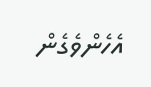އެހެންވެގެން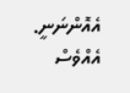އެއޮންނަނީ. އެއްވެސް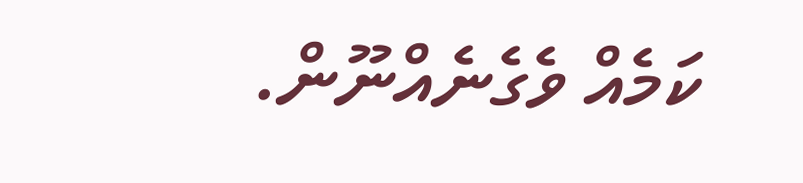ކަމެއް ވެގެނެއްނޫން.